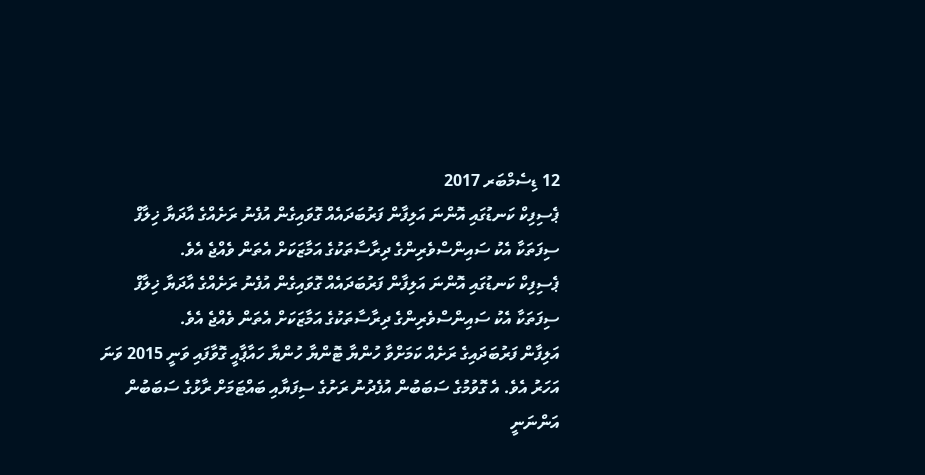12 ޑިސެމްބަރ 2017
ޕެސިފިކް ކަނޑުގައި އޮންނަ އަލިފާން ފަރުބަދައެއް ގޮވައިގެން އުފެނު ރަށެއްގެ އާދަޔާ ޚިލާފް ސިފަތަކާ އެކު ސައިންސްވެރިންގެ ދިރާސާތަކުގެ އަމާޒަކަށް އެތަން ވެއްޖެ އެވެ.
ޕެސިފިކް ކަނޑުގައި އޮންނަ އަލިފާން ފަރުބަދައެއް ގޮވައިގެން އުފެނު ރަށެއްގެ އާދަޔާ ޚިލާފް ސިފަތަކާ އެކު ސައިންސްވެރިންގެ ދިރާސާތަކުގެ އަމާޒަކަށް އެތަން ވެއްޖެ އެވެ.
އަލިފާން ފަރުބަދައިގެ ރަށެއް ކަމަށްވާ ހުންޔާ ޓޮންޔާ ހުންޔާ ހައާޕާއީ ގޮވާފައި ވަނީ 2015 ވަނަ އަހަރު އެވެ. އެ ގޮވުމުގެ ސަބަބުން އުފެދުނު ރަށުގެ ސިފަޔާއި ބައްޓަމަށް ރާޅުގެ ސަބަބުން އަންނަނީ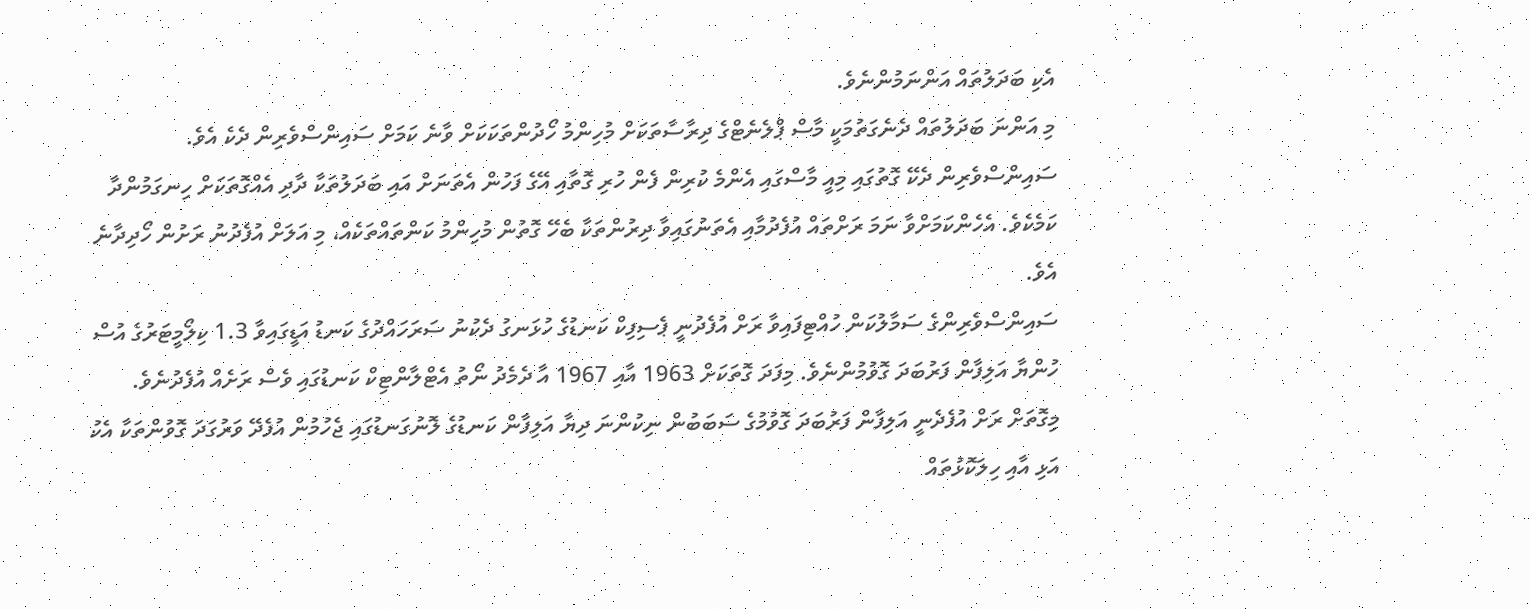އެކި ބަދަލުތައް އަންނަމުންނެވެ.
މި އަންނަ ބަދަލުތައް ދެނެގަތުމަކީ މާސް ޕްލެނެޓްގެ ދިރާސާތަކަށް މުހިންމު ހޯދުންތަކަކަށް ވާނެ ކަމަށް ސައިންސްވެރިން ދެކެ އެވެ. ސައިންސްވެރިން ދެކޭ ގޮތުގައި މިއީ މާސްގައި އެންމެ ކުރިން ފެން ހުރި ގޮތާއި އޭގެ ފަހުން އެތަނަށް އައި ބަދަލުތަކާ ދާދި އެއްގޮތަކަށް ހިނގަމުންދާ ކަމެކެވެ. އެހެންކަމަށްވާ ނަމަ ރަށްތައް އުފެދުމާއި އެތަނުގައިވާ ދިރުންތަކާ ބެހޭ ގޮތުން މުހިންމު ކަންތައްތަކެއް، މި އަލަށް އުފެދުނު ރަށުން ހޯދިދާނެ އެވެ.
ސައިންސްވެރިންގެ ސަމާލުކަން ހުއްޓިފައިވާ ރަށް އުފެދުނީ ޕެސިފިކް ކަނޑުގެ ހުޅަނގު ދެކުނު ސަރަހައްދުގެ ކަނޑު އަޑީގައިވާ 1.3 ކިލޯމީޓަރުގެ އުސް ހުންޔާ އަލިފާން ފަރުބަދަ ގޮވުމުންނެވެ. މިފަދަ ގޮތަކަށް 1963 އާއި 1967 އާ ދެމެދު ނޯތު އެޓްލާންޓިކް ކަނޑުގައި ވެސް ރަށެއް އުފެދުނެވެ. މިގޮތަށް ރަށް އުފެދެނީ އަލިފާން ފަރުބަދަ ގޮވުމުގެ ސަބަބުން ނިކުންނަ ދިޔާ އަލިފާން ކަނޑުގެ ލޮނުގަނޑުގައި ޖެހުމުން އުފެދޭ ވަރުގަދަ ގޮވުންތަކާ އެކު އަޅި އާއި ހިލަކޮޅުތައް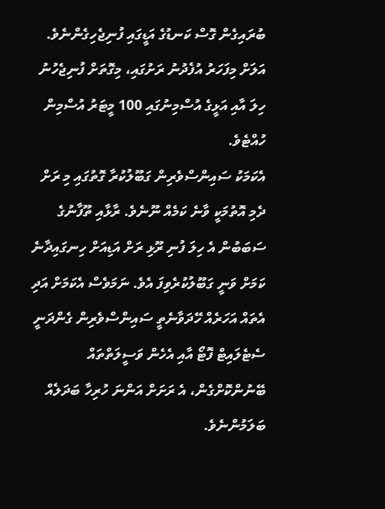ބުރައިގެން ގޮސް ކަނޑުގެ އަޑީގައި ފުނިޖެހިގެންނެވެ. އަލަށް މިފަހަރު އުފެދުނު ރަށުގައި، މިގޮތަށް ފުނިޖެހުނު ހިލަ އާއި އަޅީގެ އުސްމިނުގައި 100 މީޓަރު އުސްމިން ހުއްޓެވެ.
އެކަމަކު ސައިންސްވެރިން ގަބޫލުކުރާ ގޮތުގައި މި ރަށް ދެމި އޮތުމަކީ ވާނެ ކަމެއް ނޫނެވެ. ރާޅާއި ތޫފާނުގެ ސަބަބުން އެ ހިލަ ފުނި ރޫޅި ރަށް އަޑިއަށް ހިނގައިދާނެ ކަމަށް ވަނީ ގަބޫލުކުރެވިފަ އެވެ. ނަމަވެސް އެކަމަށް އަދި އެތައް އަހަރެއް ހޭދަވާނެތީ ސައިންސްވެރިން ގެންދަނީ ސެޓެލައިޓް ފޮޓޯ އާއި އެހެން ވަސީލަތްތައް ބޭނުންކޮށްގެން، އެ ރަށަށް އަންނަ ހުރިހާ ބަދަލެއް ބަލަމުންނެވެ.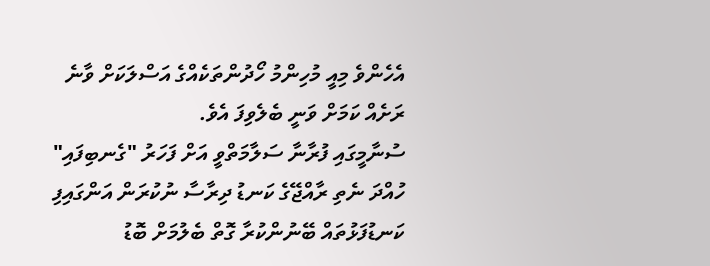އެހެންވެ މިއީ މުހިންމު ހޯދުންތަކެއްގެ އަސްލަކަށް ވާނެ ރަށެއް ކަމަށް ވަނީ ބެލެވިފަ އެވެ.
ސުނާމީގައި ފުރާނާ ސަލާމަތްވީ އަށް ފަހަރު "ގެނބިފައި"
ހުއްދަ ނެތި ރާއްޖޭގެ ކަނޑު ދިރާސާ ނުކުރަން އަންގައިފި
ކަނޑުފަޅުތައް ބޭނުންކުރާ ގޮތް ބެލުމަށް ބޮޑު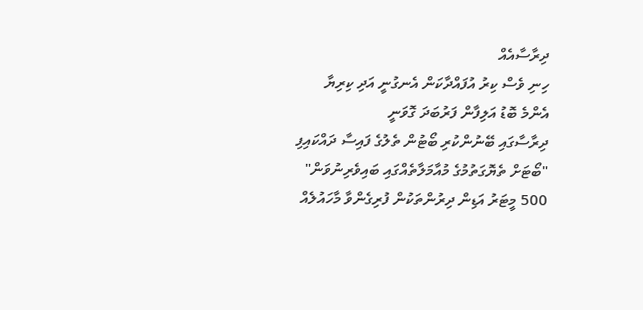ދިރާސާއެއް
ހިނި ވެސް ކިރު އުފައްދާކަން އެނގުނީ އަދި ކިރިޔާ
އެންމެ ބޮޑު އަލިފާން ފަރުބަދަ ގޮވަނީ
ދިރާސާގައި ބޭނުންކުރި ބޯޓުން ތެލުގެ ފައިސާ ދައްކައިފި
"ބޯޓަށް ތެޔޮގަތުމުގެ މުއާމަލާތެއްގައި ބައިވެރިނުވަން"
500 މީޓަރު އަޑިން ދިރުންތަކުން ފުރިގެންވާ މާހައުލެއް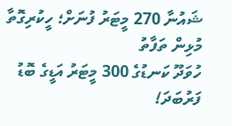ޝައުނާ 270 މީޓަރު ފުނަށް؛ ހީކުރިގޮތާ މުޅިން ތަފާތު
ހުވަދޫ ކަނޑުގެ 300 މީޓަރު އަޑީގެ ބޮޑު ފަރުބަދަ!